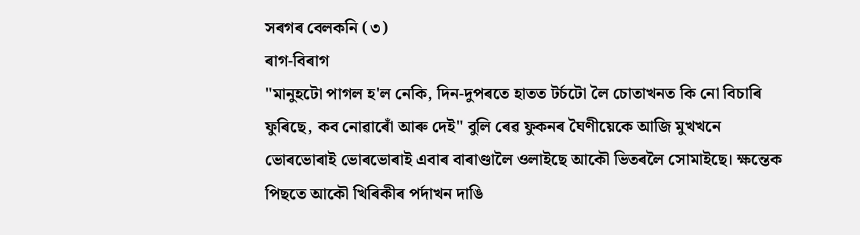সৰগৰ বেলকনি (৩)
ৰাগ-বিৰাগ
"মানুহটো পাগল হ'ল নেকি, দিন-দুপৰতে হাতত টৰ্চটো লৈ চোতাখনত কি নো বিচাৰি ফুৰিছে, কব নোৱাৰোঁ আৰু দেই" বুলি ৰেৱ ফুকনৰ ঘৈণীয়েকে আজি মুখখনে ভোৰভোৰাই ভোৰভোৰাই এবাৰ বাৰাণ্ডালৈ ওলাইছে আকৌ ভিতৰলৈ সোমাইছে। ক্ষন্তেক পিছতে আকৌ খিৰিকীৰ পৰ্দাখন দাঙি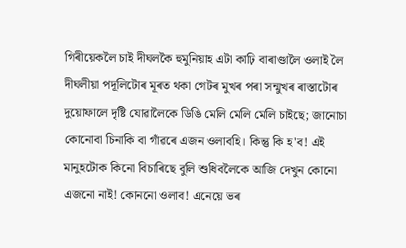গিৰীয়েকলৈ চাই দীঘলকৈ হুমুনিয়াহ এটা কাঢ়ি বাৰাণ্ডালৈ ওলাই লৈ দীঘলীয়া পদূলিটোৰ মূৰত থকা গেটৰ মুখৰ পৰা সন্মুখৰ ৰাস্তাটোৰ দুয়োফালে দৃষ্টি যোৱালৈকে ডিঙি মেলি মেলি মেলি চাইছে; জানোচা কোনোবা চিনাকি বা গাঁৱৰে এজন ওলাবহি। কিন্তু কি হ'ব! এই মানুহটোক কিনো বিচাৰিছে বুলি শুধিবলৈকে আজি দেখুন কোনো এজনো নাই! কোননো ওলাব! এনেয়ে ভৰ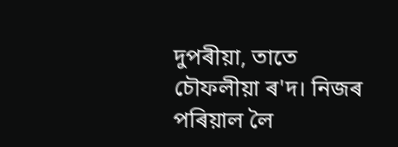দুপৰীয়া, তাতে চৌফলীয়া ৰ'দ। নিজৰ পৰিয়াল লৈ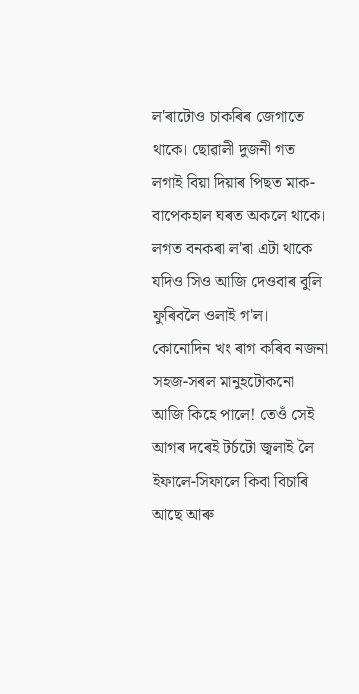ল'ৰাটোও চাকৰিৰ জেগাতে থাকে। ছোৱালী দুজনী গত লগাই বিয়া দিয়াৰ পিছত মাক-বাপেকহাল ঘৰত অকলে থাকে। লগত বনকৰা ল'ৰা এটা থাকে যদিও সিও আজি দেওবাৰ বুলি ফুৰিবলৈ ওলাই গ'ল।
কোনোদিন খং ৰাগ কৰিব নজনা সহজ-সৰল মানুহটোকনো আজি কিহে পালে! তেওঁ সেই আগৰ দৰেই টৰ্চটো জ্বলাই লৈ ইফালে-সিফালে কিবা বিচাৰি আছে আৰু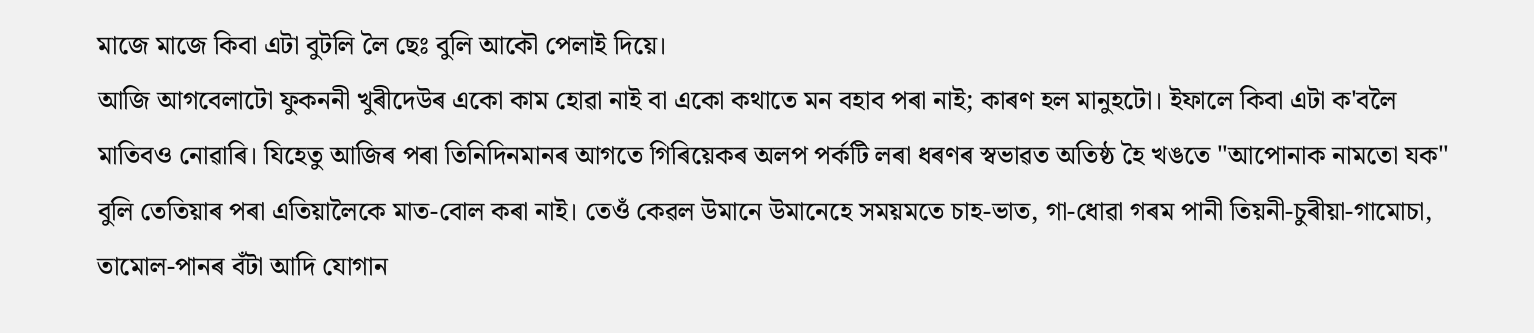মাজে মাজে কিবা এটা বুটলি লৈ ছেঃ বুলি আকৌ পেলাই দিয়ে।
আজি আগবেলাটো ফুকননী খুৰীদেউৰ একো কাম হোৱা নাই বা একো কথাতে মন বহাব পৰা নাই; কাৰণ হল মানুহটো। ইফালে কিবা এটা ক'বলৈ মাতিবও নোৱাৰি। যিহেতু আজিৰ পৰা তিনিদিনমানৰ আগতে গিৰিয়েকৰ অলপ পৰ্কটি লৰা ধৰণৰ স্বভাৱত অতিষ্ঠ হৈ খঙতে "আপোনাক নামতো যক" বুলি তেতিয়াৰ পৰা এতিয়ালৈকে মাত-বোল কৰা নাই। তেওঁ কেৱল উমানে উমানেহে সময়মতে চাহ-ভাত, গা-ধোৱা গৰম পানী তিয়নী-চুৰীয়া-গামোচা, তামোল-পানৰ বঁটা আদি যোগান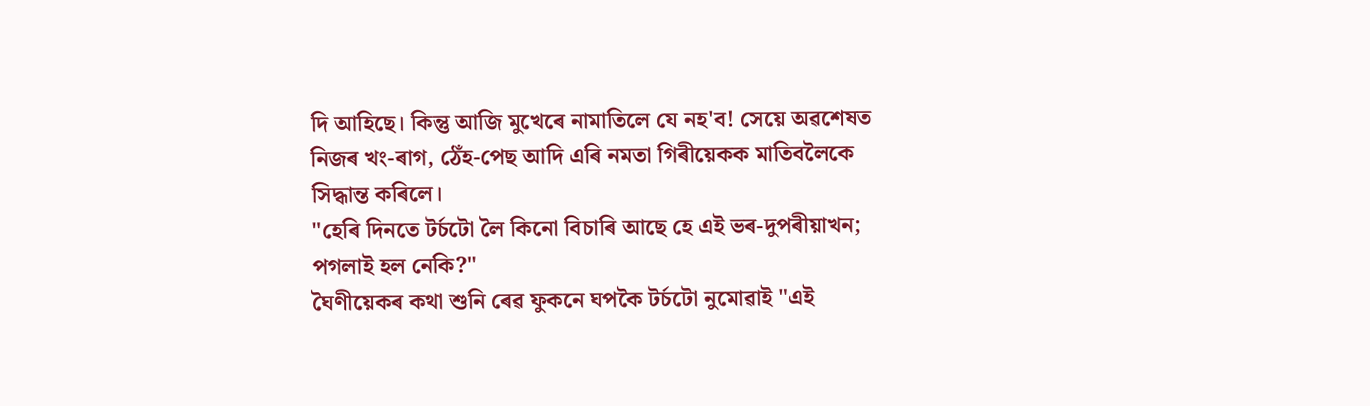দি আহিছে। কিন্তু আজি মুখেৰে নামাতিলে যে নহ'ব! সেয়ে অৱশেষত নিজৰ খং-ৰাগ, ঠেঁহ-পেছ আদি এৰি নমতা গিৰীয়েকক মাতিবলৈকে সিদ্ধান্ত কৰিলে।
"হেৰি দিনতে টৰ্চটো লৈ কিনো বিচাৰি আছে হে এই ভৰ-দুপৰীয়াখন; পগলাই হল নেকি?"
ঘৈণীয়েকৰ কথা শুনি ৰেৱ ফুকনে ঘপকৈ টৰ্চটো নুমোৱাই "এই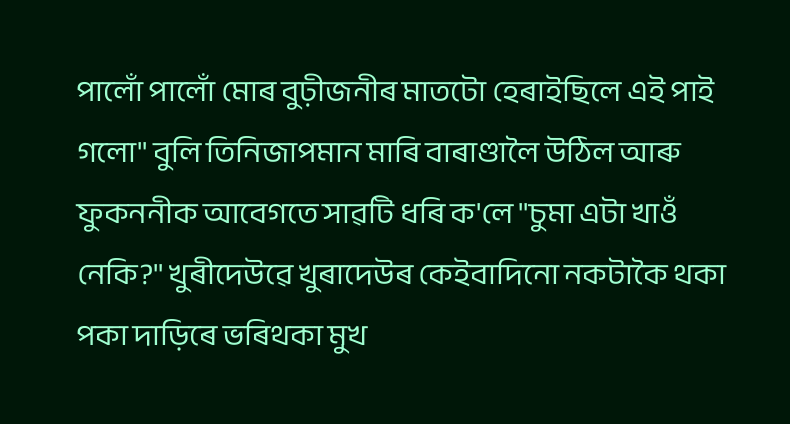পালোঁ পালোঁ মোৰ বুঢ়ীজনীৰ মাতটো হেৰাইছিলে এই পাই গলো" বুলি তিনিজাপমান মাৰি বাৰাণ্ডালৈ উঠিল আৰু ফুকননীক আবেগতে সাৱটি ধৰি ক'লে "চুমা এটা খাওঁ নেকি?" খুৰীদেউৱে খুৰাদেউৰ কেইবাদিনো নকটাকৈ থকা পকা দাড়িৰে ভৰিথকা মুখ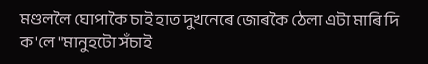মণ্ডললৈ ঘোপাকৈ চাই হাত দুখনেৰে জোৰকৈ ঠেলা এটা মাৰি দি ক'লে "মানুহটো সঁচাই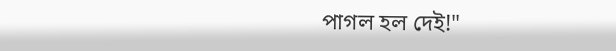পাগল হল দেই!"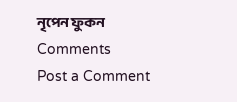নৃপেন ফুকন
Comments
Post a Comment